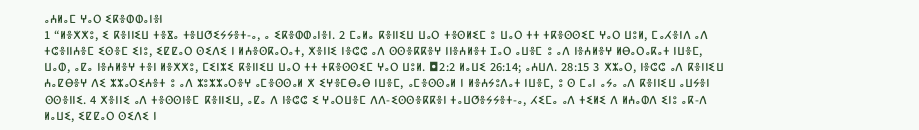ⴰⵄⵍⴰⵎ ⵖⴰⵔ ⵉⴽⴻⵀⵀⴰⵏⴻⵏ
1 “ⵍⴻⵅⵅⵓ, ⵉ ⴽⴻⵏⵏⵉⵡ ⵜⴻⴵⴰ ⵜⴻⵡⵚⵉⵢⵢⴻⵜ-ⴰ, ⴰ ⵉⴽⴻⵀⵀⴰⵏⴻⵏ. 2 ⵎⴰⵍⴰ ⴽⴻⵏⵏⵉⵡ ⵡⴰⵔ ⵜⴻⵙⵍⵉⵎ ⵓ ⵡⴰⵔ ⵜⵜ ⵜⴽⴻⵙⵙⵉⵎ ⵖⴰⵔ ⵡⵓⵍ, ⵎⴰⵃⴻⵏⴷ ⴰⴷ ⵜⵛⴻⵏⵏⵄⴻⵎ ⵉⵙⴻⵎ ⵉⵏⵓ, ⵉⵇⵇⴰⵔ ⵙⵉⴷⵉ ⵏ ⵍⵄⴻⵙⴽⴰⵔⴰⵜ, ⵅⴻⵏⵏⵉ ⵏⴻⵛⵛ ⴰⴷ ⵙⵙⴻⴽⴽⴻⵖ ⵏⵏⴻⵄⵍⴻⵜ ⵊⴰⵔ ⴰⵡⴻⵎ ⵓ ⴰⴷ ⵏⴻⵄⵍⴻⵖ ⵍⴱⴰⵔⴰⴽⴰⵜ ⵏⵡⴻⵎ, ⵡⴰⵀ, ⴰⵇⴰ ⵏⴻⵄⵍⴻⵖ ⵜⴻⵏ ⵍⴻⵅⵅⵓ, ⵎⵉⵏⵣⵉ ⴽⴻⵏⵏⵉⵡ ⵡⴰⵔ ⵜⵜ ⵜⴽⴻⵙⵙⵉⵎ ⵖⴰⵔ ⵡⵓⵍ. ◘2:2 ⵍⴰⵡⵉ 26:14; ⴰⵄⵡⴷ. 28:15 3 ⵅⵣⴰⵔ, ⵏⴻⵛⵛ ⴰⴷ ⴽⴻⵏⵏⵉⵡ ⵄⴰⵇⴱⴻⵖ ⴷⵉ ⵣⵣⴰⵔⵉⵄⴻⵜ ⵓ ⴰⴷ ⵣⵓⵣⵣⴰⵔⴻⵖ ⴰⵎⴻⵙⵙⴰⵍ ⵅ ⵉⵖⴻⵎⴱⴰⴱ ⵏⵡⴻⵎ, ⴰⵎⴻⵙⵙⴰⵍ ⵏ ⵍⴻⵄⵢⵓⴷⴰⵜ ⵏⵡⴻⵎ, ⵓ ⵙ ⵎⴰⵏ ⴰⵢⴰ ⴰⴷ ⴽⴻⵏⵏⵉⵡ ⴰⵡⵢⴻⵏ ⵙⵙⴻⵏⵏⵉ. 4 ⵅⴻⵏⵏⵉ ⴰⴷ ⵜⴻⵙⵙⵏⴻⵎ ⴽⴻⵏⵏⵉⵡ, ⴰⵇⴰ ⴷ ⵏⴻⵛⵛ ⵉ ⵖⴰⵔⵡⴻⵎ ⴷⴷ-ⵉⵙⵙⴻⴽⴽⴻⵏ ⵜⴰⵡⵚⴻⵢⵢⴻⵜ-ⴰ, ⵃⵉⵎⴰ ⴰⴷ ⵜⵉⵍⵉ ⴷ ⵍⵄⴰⵀⴷ ⵉⵏⵓ ⴰⴽ-ⴷ ⵍⴰⵡⵉ, ⵉⵇⵇⴰⵔ ⵙⵉⴷⵉ ⵏ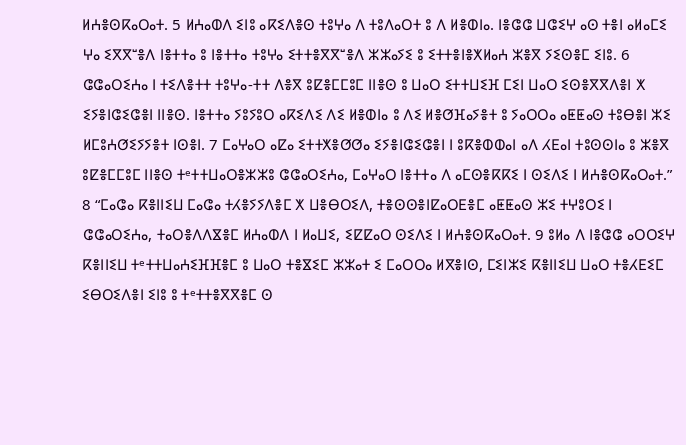ⵍⵄⴻⵙⴽⴰⵔⴰⵜ. 5 ⵍⵄⴰⵀⴷ ⵉⵏⵓ ⴰⴽⵉⴷⴻⵙ ⵜⵓⵖⴰ ⴷ ⵜⵓⴷⴰⵔⵜ ⵓ ⴷ ⵍⴻⵀⵏⴰ. ⵏⴻⵛⵛ ⵡⵛⵉⵖ ⴰⵙ ⵜⴻⵏ ⴰⵍⴰⵎⵉ ⵖⴰ ⵉⴳⴳⵯⴻⴷ ⵏⴻⵜⵜⴰ ⵓ ⵏⴻⵜⵜⴰ ⵜⵓⵖⴰ ⵉⵜⵜⴻⴳⴳⵯⴻⴷ ⵣⵣⴰⵢⵉ ⵓ ⵉⵜⵜⴻⵏⴻⵅⵍⴰⵄ ⵣⴻⴳ ⵢⵉⵙⴻⵎ ⵉⵏⵓ. 6 ⵛⵛⴰⵔⵉⵄⴰ ⵏ ⵜⵉⴷⴻⵜⵜ ⵜⵓⵖⴰ-ⵜⵜ ⴷⴻⴳ ⵓⵇⴻⵎⵎⵓⵎ ⵏⵏⴻⵙ ⵓ ⵡⴰⵔ ⵉⵜⵜⵡⵉⴼ ⵎⵉⵏ ⵡⴰⵔ ⵉⵙⴻⴳⴳⴷⴻⵏ ⵅ ⵉⵢⴻⵏⵛⵉⵛⴻⵏ ⵏⵏⴻⵙ. ⵏⴻⵜⵜⴰ ⵢⵓⵢⵓⵔ ⴰⴽⵉⴷⵉ ⴷⵉ ⵍⴻⵀⵏⴰ ⵓ ⴷⵉ ⵍⴻⵚⴼⴰⵢⴻⵜ ⵓ ⵢⴰⵔⵔⴰ ⴰⵟⵟⴰⵙ ⵜⵓⴱⴻⵏ ⵣⵉ ⵍⵎⵓⵄⵚⵉⵢⵢⴻⵜ ⵏⵙⴻⵏ. 7 ⵎⴰⵖⴰⵔ ⴰⵇⴰ ⵉⵜⵜⵅⴻⵚⵚⴰ ⵉⵢⴻⵏⵛⵉⵛⴻⵏ ⵏ ⵓⴽⴻⵀⵀⴰⵏ ⴰⴷ ⵃⴹⴰⵏ ⵜⵓⵙⵙⵏⴰ ⵓ ⵣⴻⴳ ⵓⵇⴻⵎⵎⵓⵎ ⵏⵏⴻⵙ ⵜᵉⵜⵜⵡⴰⵔⴻⵣⵣⵓ ⵛⵛⴰⵔⵉⵄⴰ, ⵎⴰⵖⴰⵔ ⵏⴻⵜⵜⴰ ⴷ ⴰⵎⵙⴻⴽⴽⵉ ⵏ ⵙⵉⴷⵉ ⵏ ⵍⵄⴻⵙⴽⴰⵔⴰⵜ.”
8 “ⵎⴰⵛⴰ ⴽⴻⵏⵏⵉⵡ ⵎⴰⵛⴰ ⵜⵃⴻⵢⵢⴷⴻⵎ ⵅ ⵡⴻⴱⵔⵉⴷ, ⵜⴻⵙⵙⴻⵏⵇⴰⵔⴹⴻⵎ ⴰⵟⵟⴰⵙ ⵣⵉ ⵜⵖⵓⵔⵉ ⵏ ⵛⵛⴰⵔⵉⵄⴰ, ⵜⴰⵔⴻⴷⴷⴵⴻⵎ ⵍⵄⴰⵀⴷ ⵏ ⵍⴰⵡⵉ, ⵉⵇⵇⴰⵔ ⵙⵉⴷⵉ ⵏ ⵍⵄⴻⵙⴽⴰⵔⴰⵜ. 9 ⵓⵍⴰ ⴷ ⵏⴻⵛⵛ ⴰⵔⵔⵉⵖ ⴽⴻⵏⵏⵉⵡ ⵜᵉⵜⵜⵡⴰⵄⵉⴼⴼⴻⵎ ⵓ ⵡⴰⵔ ⵜⴻⴵⵉⵎ ⵣⵣⴰⵜ ⵉ ⵎⴰⵔⵔⴰ ⵍⴳⴻⵏⵙ, ⵎⵉⵏⵣⵉ ⴽⴻⵏⵏⵉⵡ ⵡⴰⵔ ⵜⴻⵃⴹⵉⵎ ⵉⴱⵔⵉⴷⴻⵏ ⵉⵏⵓ ⵓ ⵜᵉⵜⵜⴻⴳⴳⴻⵎ ⵙ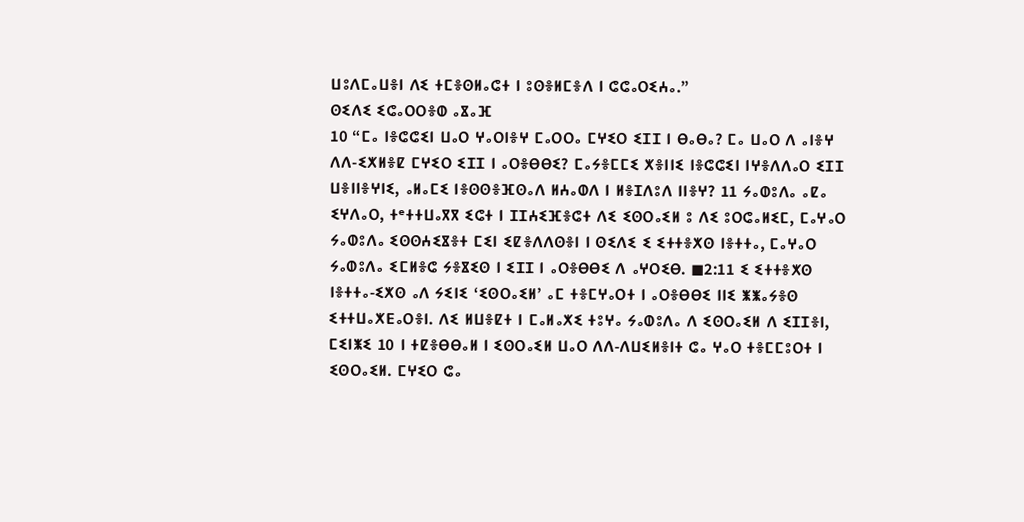ⵡⵓⴷⵎⴰⵡⴻⵏ ⴷⵉ ⵜⵎⴻⵙⵍⴰⵛⵜ ⵏ ⵓⵙⴻⵍⵎⴻⴷ ⵏ ⵛⵛⴰⵔⵉⵄⴰ.”
ⵙⵉⴷⵉ ⵉⵛⴰⵔⵔⴻⵀ ⴰⴵⴰⴼ
10 “ⵎⴰ ⵏⴻⵛⵛⵉⵏ ⵡⴰⵔ ⵖⴰⵔⵏⴻⵖ ⵎⴰⵔⵔⴰ ⵎⵖⵉⵔ ⵉⵊⵊ ⵏ ⴱⴰⴱⴰ? ⵎⴰ ⵡⴰⵔ ⴷ ⴰⵏⴻⵖ ⴷⴷ-ⵉⵅⵍⴻⵇ ⵎⵖⵉⵔ ⵉⵊⵊ ⵏ ⴰⵔⴻⴱⴱⵉ? ⵎⴰⵢⴻⵎⵎⵉ ⵅⴻⵏⵏⵉ ⵏⴻⵛⵛⵉⵏ ⵏⵖⴻⴷⴷⴰⵔ ⵉⵊⵊ ⵡⴻⵏⵏⴻⵖⵏⵉ, ⴰⵍⴰⵎⵉ ⵏⴻⵙⵙⴻⴼⵙⴰⴷ ⵍⵄⴰⵀⴷ ⵏ ⵍⴻⵊⴷⵓⴷ ⵏⵏⴻⵖ? 11 ⵢⴰⵀⵓⴷⴰ ⴰⵇⴰ ⵉⵖⴷⴰⵔ, ⵜᵉⵜⵜⵡⴰⴳⴳ ⵉⵛⵜ ⵏ ⵊⵊⵄⵉⴼⴻⵛⵜ ⴷⵉ ⵉⵙⵔⴰⵉⵍ ⵓ ⴷⵉ ⵓⵔⵛⴰⵍⵉⵎ, ⵎⴰⵖⴰⵔ ⵢⴰⵀⵓⴷⴰ ⵉⵙⵙⵄⵉⴵⴻⵜ ⵎⵉⵏ ⵉⵇⴻⴷⴷⵙⴻⵏ ⵏ ⵙⵉⴷⵉ ⵉ ⵉⵜⵜⴻⵅⵙ ⵏⴻⵜⵜⴰ, ⵎⴰⵖⴰⵔ ⵢⴰⵀⵓⴷⴰ ⵉⵎⵍⴻⵛ ⵢⴻⴵⵉⵙ ⵏ ⵉⵊⵊ ⵏ ⴰⵔⴻⴱⴱⵉ ⴷ ⴰⵖⵔⵉⴱ. ◼2:11 ⵉ ⵉⵜⵜⴻⵅⵙ ⵏⴻⵜⵜⴰ-ⵉⵅⵙ ⴰⴷ ⵢⵉⵏⵉ ‘ⵉⵙⵔⴰⵉⵍ’ ⴰⵎ ⵜⴻⵎⵖⴰⵔⵜ ⵏ ⴰⵔⴻⴱⴱⵉ ⵏⵏⵉ ⵥⵥⴰⵢⴻⵙ ⵉⵜⵜⵡⴰⵅⴹⴰⵔⴻⵏ. ⴷⵉ ⵍⵡⴻⵇⵜ ⵏ ⵎⴰⵍⴰⵅⵉ ⵜⵓⵖⴰ ⵢⴰⵀⵓⴷⴰ ⴷ ⵉⵙⵔⴰⵉⵍ ⴷ ⵉⵊⵊⴻⵏ, ⵎⵉⵏⵥⵉ 10 ⵏ ⵜⵇⴻⴱⴱⴰⵍ ⵏ ⵉⵙⵔⴰⵉⵍ ⵡⴰⵔ ⴷⴷ-ⴷⵡⵉⵍⴻⵏⵜ ⵛⴰ ⵖⴰⵔ ⵜⴻⵎⵎⵓⵔⵜ ⵏ ⵉⵙⵔⴰⵉⵍ. ⵎⵖⵉⵔ ⵛⴰ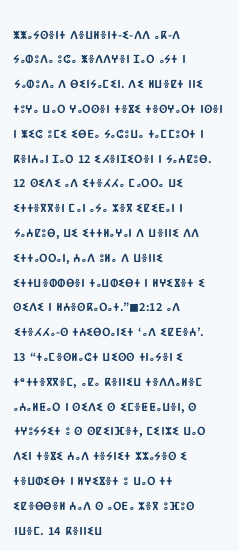ⵥⵥⴰⵢⵙⴻⵏⵜ ⴷⴻⵡⵍⴻⵏⵜ-ⵉ-ⴷⴷ ⴰⴽ-ⴷ ⵢⴰⵀⵓⴷⴰ ⵓⵛⴰ ⵥⴻⴷⴷⵖⴻⵏ ⵊⴰⵔ ⴰⵢⵜ ⵏ ⵢⴰⵀⵓⴷⴰ ⴷ ⴱⵉⵏⵢⴰⵎⵉⵏ. ⴷⵉ ⵍⵡⴻⵇⵜ ⵏⵏⵉ ⵜⵓⵖⴰ ⵡⴰⵔ ⵖⴰⵔⵙⴻⵏ ⵜⴻⴵⵉ ⵜⴻⵙⵖⴰⵔⵜ ⵏⵙⴻⵏ ⵏ ⵥⵉⵛ ⵓⵎⵉ ⵉⴱⴹⴰ ⵢⴰⵛⵓⵡⴰ ⵜⴰⵎⵎⵓⵔⵜ ⵏ ⴽⴻⵏⵄⴰⵏ ⵊⴰⵔ 12 ⵉⵃⴻⵏⵊⵉⵔⴻⵏ ⵏ ⵢⴰⵄⵇⵓⴱ. 12 ⵙⵉⴷⵉ ⴰⴷ ⵉⵜⴻⵃⵃⴰ ⵎⴰⵔⵔⴰ ⵡⵉ ⵉⵜⵜⴻⴳⴳⴻⵏ ⵎⴰⵏ ⴰⵢⴰ ⵣⴻⴳ ⵉⵇⵉⴹⴰⵏ ⵏ ⵢⴰⵄⵇⵓⴱ, ⵡⵉ ⵉⵜⵜⵍⴰⵖⴰⵏ ⴷ ⵡⴻⵏⵏⵉ ⴷⴷ ⵉⵜⵜⴰⵔⵔⴰⵏ, ⵄⴰⴷ ⵓⵍⴰ ⴷ ⵡⴻⵏⵏⵉ ⵉⵜⵜⵡⴻⵀⵀⴱⴻⵏ ⵜⴰⵡⵀⵉⴱⵜ ⵏ ⵍⵖⵉⴵⴻⵜ ⵉ ⵙⵉⴷⵉ ⵏ ⵍⵄⴻⵙⴽⴰⵔⴰⵜ.”◼2:12 ⴰⴷ ⵉⵜⴻⵃⵃⴰ-ⵙ ⵜⵄⵉⴱⵔⴰⵏⵉⵜ ‘ⴰⴷ ⵉⵇⴹⴻⵄ’.
13 “ⵜⴰⵎⴻⵙⵍⴰⵛⵜ ⵡⵉⵙⵙ ⵜⵏⴰⵢⴻⵏ ⵉ ⵜᵉⵜⵜⴻⴳⴳⴻⵎ, ⴰⵇⴰ ⴽⴻⵏⵏⵉⵡ ⵜⴻⴷⴷⴰⵍⴻⵎ ⴰⵄⴰⵍⵟⴰⵔ ⵏ ⵙⵉⴷⵉ ⵙ ⵉⵎⴻⵟⵟⴰⵡⴻⵏ, ⵙ ⵜⵖⵓⵢⵢⵉⵜ ⵓ ⵙ ⵙⵇⵉⵏⴼⴻⵜ, ⵎⵉⵏⵣⵉ ⵡⴰⵔ ⴷⵉⵏ ⵜⴻⴵⵉ ⵄⴰⴷ ⵜⴻⵢⵏⵉⵜ ⵣⵣⴰⵢⴻⵙ ⵉ ⵜⴻⵡⵀⵉⴱⵜ ⵏ ⵍⵖⵉⴵⴻⵜ ⵓ ⵡⴰⵔ ⵜⵜ ⵉⵇⴻⴱⴱⴻⵍ ⵄⴰⴷ ⵙ ⴰⵔⴹⴰ ⵣⴻⴳ ⵓⴼⵓⵙ ⵏⵡⴻⵎ. 14 ⴽⴻⵏⵏⵉⵡ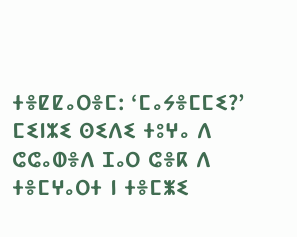ⵜⴻⵇⵇⴰⵔⴻⵎ: ‘ⵎⴰⵢⴻⵎⵎⵉ?’ ⵎⵉⵏⵣⵉ ⵙⵉⴷⵉ ⵜⵓⵖⴰ ⴷ ⵛⵛⴰⵀⴻⴷ ⵊⴰⵔ ⵛⴻⴽ ⴷ ⵜⴻⵎⵖⴰⵔⵜ ⵏ ⵜⴻⵎⵥⵉ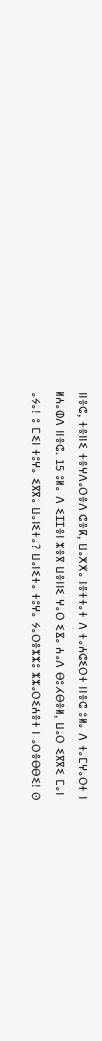ⵏⵏⴻⵛ, ⵜⴻⵏⵏⵉ ⵜⴻⵖⴷⴰⵔⴻⴷ ⵛⴻⴽ, ⵡⴰⵅⵅⴰ ⵏⴻⵜⵜⴰⵜ ⴷ ⵜⴰⵄⵛⵉⵔⵜ ⵏⵏⴻⵛ ⵓⵍⴰ ⴷ ⵜⴰⵎⵖⴰⵔⵜ ⵏ ⵍⵄⴰⵀⴷ ⵏⵏⴻⵛ. 15 ⵓⵍⴰ ⴷ ⵉⵊⵊⴻⵏ ⵣⴻⴳ ⵡⴻⵏⵏⵉ ⵖⴰⵔ ⵉⴵⴰ ⵄⴰⴷ ⴱⵓⵃⴱⴻⵍ, ⵡⴰⵔ ⵉⴳⴳⵉ ⵎⴰⵏ ⴰⵢⴰ! ⵓ ⵎⵉⵏ ⵜⵓⵖⴰ ⵉⴳⴳⴰ ⵡⴰⵏⵉⵜⴰ? ⵡⴰⵏⵉⵜⴰ ⵜⵓⵖⴰ ⵢⴰⵔⴻⵣⵣⵓ ⵣⵣⴰⵔⵉⵄⴻⵜ ⵏ ⴰⵔⴻⴱⴱⵉ! ⵙ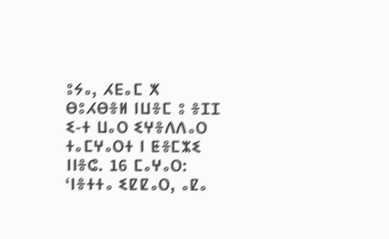ⵓⵢⴰ, ⵃⴹⴰⵎ ⵅ ⴱⵓⵃⴱⴻⵍ ⵏⵡⴻⵎ ⵓ ⴻⵊⵊ ⵉ-ⵜ ⵡⴰⵔ ⵉⵖⴻⴷⴷⴰⵔ ⵜⴰⵎⵖⴰⵔⵜ ⵏ ⵟⴻⵎⵣⵉ ⵏⵏⴻⵛ. 16 ⵎⴰⵖⴰⵔ: ‘ⵏⴻⵜⵜⴰ ⵉⵇⵇⴰⵔ, ⴰⵇⴰ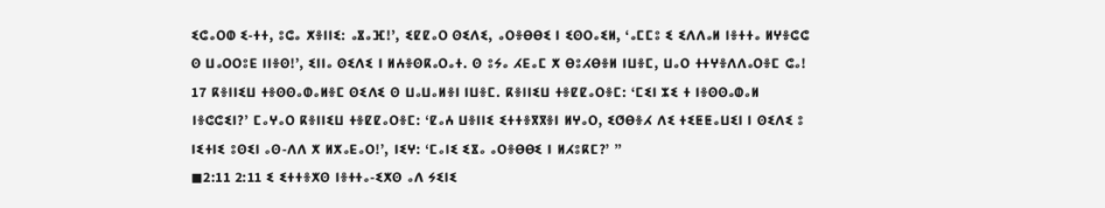ⵉⵛⴰⵔⵀ ⵉ-ⵜⵜ, ⵓⵛⴰ ⵅⴻⵏⵏⵉ: ⴰⴵⴰⴼ!’, ⵉⵇⵇⴰⵔ ⵙⵉⴷⵉ, ⴰⵔⴻⴱⴱⵉ ⵏ ⵉⵙⵔⴰⵉⵍ, ‘ⴰⵎⵎⵓ ⵉ ⵉⴷⴷⴰⵍ ⵏⴻⵜⵜⴰ ⵍⵖⴻⵛⵛ ⵙ ⵡⴰⵔⵔⵓⴹ ⵏⵏⴻⵙ!’, ⵉⵏⵏⴰ ⵙⵉⴷⵉ ⵏ ⵍⵄⴻⵙⴽⴰⵔⴰⵜ. ⵙ ⵓⵢⴰ ⵃⴹⴰⵎ ⵅ ⴱⵓⵃⴱⴻⵍ ⵏⵡⴻⵎ, ⵡⴰⵔ ⵜⵜⵖⴻⴷⴷⴰⵔⴻⵎ ⵛⴰ!
17 ⴽⴻⵏⵏⵉⵡ ⵜⴻⵙⵙⴰⵀⴰⵍⴻⵎ ⵙⵉⴷⵉ ⵙ ⵡⴰⵡⴰⵍⴻⵏ ⵏⵡⴻⵎ. ⴽⴻⵏⵏⵉⵡ ⵜⴻⵇⵇⴰⵔⴻⵎ: ‘ⵎⵉⵏ ⵣⵉ ⵜ ⵏⴻⵙⵙⴰⵀⴰⵍ ⵏⴻⵛⵛⵉⵏ?’ ⵎⴰⵖⴰⵔ ⴽⴻⵏⵏⵉⵡ ⵜⴻⵇⵇⴰⵔⴻⵎ: ‘ⵇⴰⵄ ⵡⴻⵏⵏⵉ ⵉⵜⵜⴻⴳⴳⴻⵏ ⵍⵖⴰⵔ, ⵉⵚⴱⴻⵃ ⴷⵉ ⵜⵉⵟⵟⴰⵡⵉⵏ ⵏ ⵙⵉⴷⵉ ⵓ ⵏⵉⵜⵏⵉ ⵓⵙⵉⵏ ⴰⵙ-ⴷⴷ ⵅ ⵍⵅⴰⴹⴰⵔ!’, ⵏⵉⵖ: ‘ⵎⴰⵏⵉ ⵉⴵⴰ ⴰⵔⴻⴱⴱⵉ ⵏ ⵍⵃⵓⴽⵎ?’ ”
◼2:11 2:11 ⵉ ⵉⵜⵜⴻⵅⵙ ⵏⴻⵜⵜⴰ-ⵉⵅⵙ ⴰⴷ ⵢⵉⵏⵉ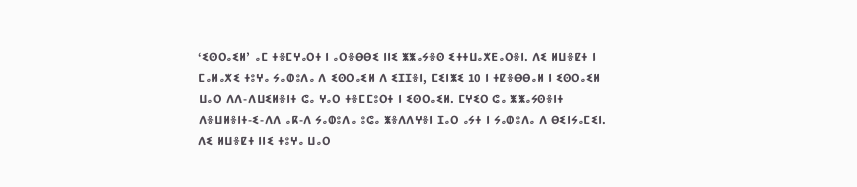‘ⵉⵙⵔⴰⵉⵍ’ ⴰⵎ ⵜⴻⵎⵖⴰⵔⵜ ⵏ ⴰⵔⴻⴱⴱⵉ ⵏⵏⵉ ⵥⵥⴰⵢⴻⵙ ⵉⵜⵜⵡⴰⵅⴹⴰⵔⴻⵏ. ⴷⵉ ⵍⵡⴻⵇⵜ ⵏ ⵎⴰⵍⴰⵅⵉ ⵜⵓⵖⴰ ⵢⴰⵀⵓⴷⴰ ⴷ ⵉⵙⵔⴰⵉⵍ ⴷ ⵉⵊⵊⴻⵏ, ⵎⵉⵏⵥⵉ 10 ⵏ ⵜⵇⴻⴱⴱⴰⵍ ⵏ ⵉⵙⵔⴰⵉⵍ ⵡⴰⵔ ⴷⴷ-ⴷⵡⵉⵍⴻⵏⵜ ⵛⴰ ⵖⴰⵔ ⵜⴻⵎⵎⵓⵔⵜ ⵏ ⵉⵙⵔⴰⵉⵍ. ⵎⵖⵉⵔ ⵛⴰ ⵥⵥⴰⵢⵙⴻⵏⵜ ⴷⴻⵡⵍⴻⵏⵜ-ⵉ-ⴷⴷ ⴰⴽ-ⴷ ⵢⴰⵀⵓⴷⴰ ⵓⵛⴰ ⵥⴻⴷⴷⵖⴻⵏ ⵊⴰⵔ ⴰⵢⵜ ⵏ ⵢⴰⵀⵓⴷⴰ ⴷ ⴱⵉⵏⵢⴰⵎⵉⵏ. ⴷⵉ ⵍⵡⴻⵇⵜ ⵏⵏⵉ ⵜⵓⵖⴰ ⵡⴰⵔ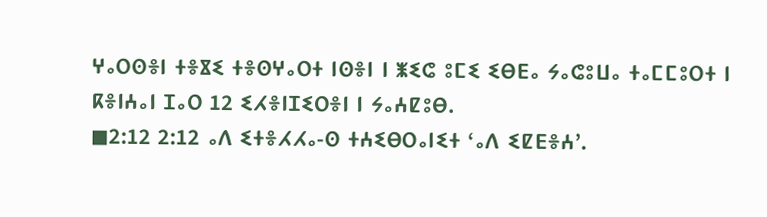ⵖⴰⵔⵙⴻⵏ ⵜⴻⴵⵉ ⵜⴻⵙⵖⴰⵔⵜ ⵏⵙⴻⵏ ⵏ ⵥⵉⵛ ⵓⵎⵉ ⵉⴱⴹⴰ ⵢⴰⵛⵓⵡⴰ ⵜⴰⵎⵎⵓⵔⵜ ⵏ ⴽⴻⵏⵄⴰⵏ ⵊⴰⵔ 12 ⵉⵃⴻⵏⵊⵉⵔⴻⵏ ⵏ ⵢⴰⵄⵇⵓⴱ.
◼2:12 2:12 ⴰⴷ ⵉⵜⴻⵃⵃⴰ-ⵙ ⵜⵄⵉⴱⵔⴰⵏⵉⵜ ‘ⴰⴷ ⵉⵇⴹⴻⵄ’.